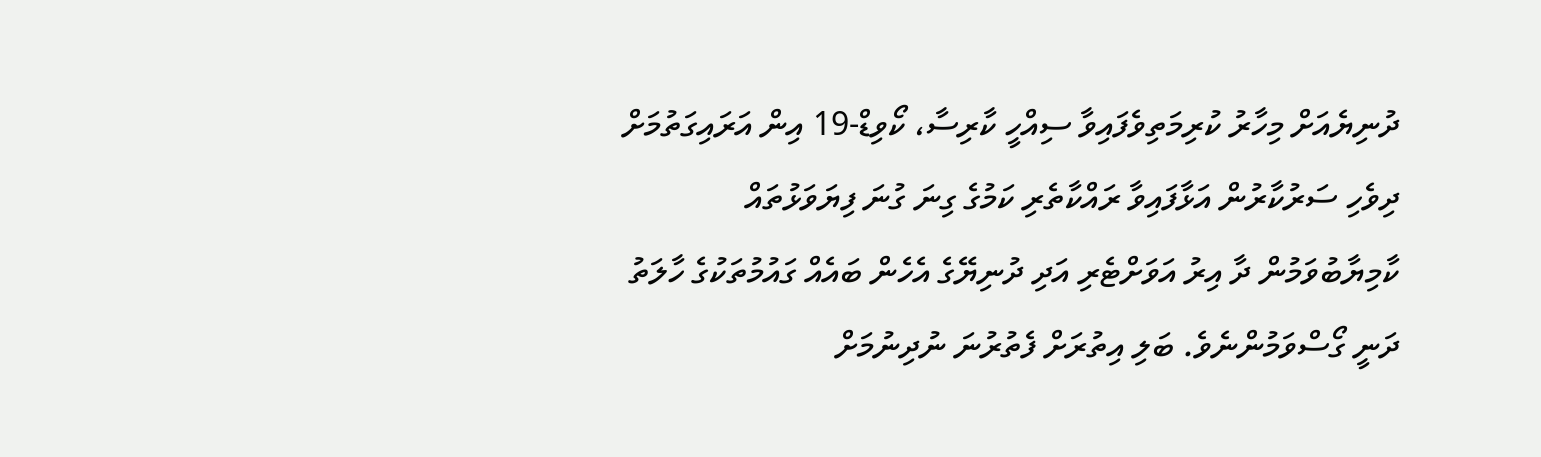ދުނިޔެއަށް މިހާރު ކުރިމަތިވެފައިވާ ސިއްހީ ކާރިސާ، ކޯވިޑް-19 އިން އަރައިގަތުމަށް ދިވެހި ސަރުކާރުން އަޅާފައިވާ ރައްކާތެރި ކަމުގެ ގިނަ ގުނަ ފިޔަވަޅުތައް ކާމިޔާބުވަމުން ދާ އިރު އަވަށްޓެރި އަދި ދުނިޔޭގެ އެހެން ބައެއް ގައުމުތަކުގެ ހާލަތު ދަނީ ގޯސްވަމުންނެވެ. ބަލި އިތުރަށް ފެތުރުނަ ނުދިނުމަށް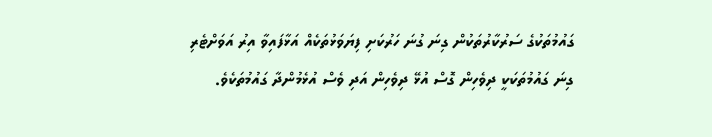ގައުމުތަކުގެ ސަރުކާރުތަކުން ގިނަ ގުނަ ހަރުކަށި ފިޔަވަޅުތަކެއް އަޅާފައިވާ އިރު އަވަށްޓެރި ގިނަ ގައުމުތަކަކީ ދިވެހިން ގޮސް އުޅޭ ދިވެހިން އަދި ވެސް އުޅެމުންދާ ގައުމުތަކެވެ.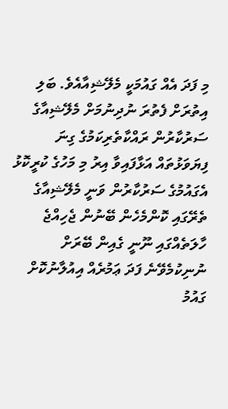މި ފަދަ އެއް ގައުމަކީ މެލޭޝިއާއެވެ. ބަލި އިތުރަށް ފެތުރަ ނުދިނުމަށް މެލޭޝިއާގެ ސަރުކާރުން ރައްކާތެރިކަމުގެ ގިނަ ފިޔަވަޅުތައް އަޅާފައިވާ އިރު މި މަހުގެ ކުރީކޮޅު އެގައުމުގެ ސަރުކާރުން ވަނީ މެލޭޝިއާގެ ތެރޭގައި ކޮންމެހެން ބޭނުން ޖެހިއްޖެ ހާލަތެއްގައި ނޫނީ ގެއިން ބޭރަށް ނުނިކުމެވޭނެ ފަދަ ޢަމުރެއް އިއުލާނުކޮށް ގައުމު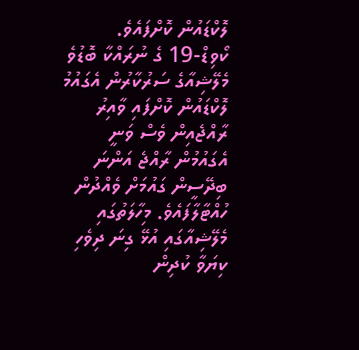ލޮކްޑައުން ކޮށްފައެވެ.
ކޯވިޑް-19 ގެ ނުރައްކާ ބޮޑުވެ މެލޭޝިއާގެ ސަރުކާރުން އެގައުމު ލޮކްޑައުން ކޮށްފައި ވާއިރު ރާއްޖެއިން ވެސް ވަނީ އެގައުމުން ރާއްޖެ އަންނަ ބިދޭސީން ގައުމަށް ވެއްދުން ހުއްޓާލާފައެވެ. މިހާލަތުގައި މެލޭޝިއާގައި އުޅޭ ގިނަ ދިވެހި ކިޔަވާ ކުދިން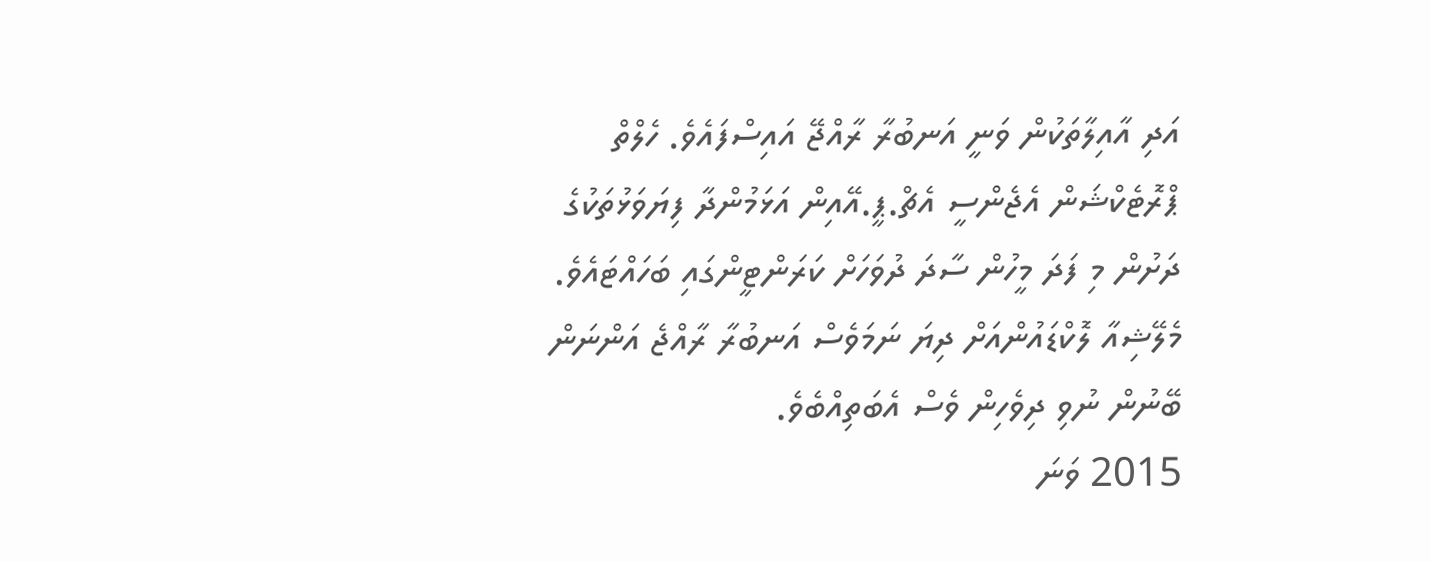އަދި އާއިލާތަކުން ވަނީ އަނބުރާ ރާއްޖޭ އައިސްފައެވެ. ހެލްތް ޕްރޮޓެކްޝަން އެޖެންސީ އެޗް.ޕީ.އޭއިން އަޅަމުންދާ ފިޔަވަޅުތަކުގެ ދަށުން މި ފަދަ މީހުން ސާދަ ދުވަހަށް ކަރަންޓީންގައި ބަހައްޓައެވެ.
މެލޭޝިއާ ލޮކްޑައުންއަށް ދިޔަ ނަމަވެސް އަނބުރާ ރާއްޖެ އަންނަން ބޭނުން ނުވި ދިވެހިން ވެސް އެބަތިއްބެވެ.
2015 ވަނަ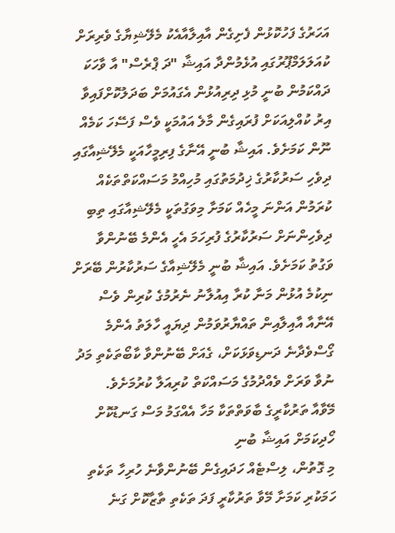އަހަރުގެ ފަހުކޮޅުން ފެށިގެން އާއިލާއާއެކު މެލޭޝިޔާގެ ވެރިރަށް ކުއަލަލަމްޕޫރުގައި އުޅެމުންދާ އައިޝާ "ދަ ޕްރެސް" އާ ވާހަކަ ދައްކަމުން ބުނީ މުޅި ދިރިއުޅުން އެގައުމަށް ބަދަލުކޮށްފައިވާ އިރު ކުއްލިއަކަށް ފުރައިގެން މާލެ އައުމަކީ ވެސް ފަސޭހަ ކަމެއް ނޫން ކަމަށެވެ. އައިޝާ ބުނީ އޭނާގެ ފިރިމީހާއަކީ މެލޭޝިއާގައި ދިވެހި ސަރުކާރުގެ ޚިދުމަތުގައި މުހިއްމު މަސައްކަތްތަކެއް ކުރަމުން އަންނަ މީހެއް ކަމަށާ މިވަގުތަކީ މެލޭޝިއާގައި ތިބި ދިވެހިންނަށް ސަރުކާރުގެ ފުރިހަމަ އެހީ އެންމެ ބޭނުންވާ ވަގުތު ކަމަށެވެ. އައިޝާ ބުނީ މެލޭޝިއާގެ ސަރުކާރުން ބޭރަށް ނިކުމެ އުޅުން މަނާ ކުރާ އިއުލާނު ނެރުމުގެ ކުރިން ވެސް އޭނާއާ އާއިލާއިން ތައްޔާރުވަމުން ދިޔައީ ހާލަތު އެންމެ ގޯސްވެދާނެ ދަނޑިވަޅަކަށް، ގެއަށް ބޭނުންވާ ކާބޯތަކެތި މަދު ނުވާ ވަރަށް ވެއްދުމުގެ މަސައްކަތް ކުރިއަލާ ކުރުމަށެވެ.
މޭވާއާ ތަރުކާރީގެ ބާވަތްތަކާ މަހާ އެއްގަމު މަސް ގަނޑުކޮށް ހޯދިކަމަށް އައިޝާ ބުނި
މި ގޮތުން، ލިސްޓެއް ހަދައިގެން ބޭނުންވާނެ ހުރިހާ ތަކެތި ހަމަކުރި ކަމަށާ މޭވާ ތަރުކާރީ ފަދަ ތަކެތި ތާޒާކޮށް ގަނެ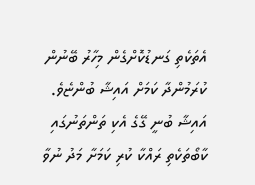އެތަކެތި ގަނޑުކޮށްގެން މިހާރު ބޭނުން ކުރަމުންދާ ކަމަށް އައިޝާ ބުންޏެވެ.
އައިޝާ ބުނީ ގޭގެ އެކި ތަންތަނުގައި ކާބޯތަކެތި ރައްކާ ކުރި ކަމަށާ މަދު ނުވާ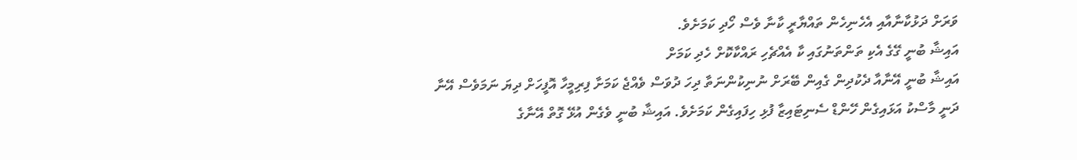ވަރަށް ދަޅުކާނާއާއި އެހެނިހެން ތައްޔާރީ ކާނާ ވެސް ހޯދި ކަމަށެވެ.
އައިޝާ ބުނީ ގޭގެ އެކި ތަންތަނުގައި ކާ އެއްޗެހި ރައްކާކޮށް ހެދި ކަމަށް
އައިޝާ ބުނީ އޭނާއާ ދެކުދިން ގެއިން ބޭރަށް ނުނިކުންނަތާ ދިހަ ދުވަސް ވެއްޖެ ކަމަށާ ފިރިމީހާ އޮފީހަށް ދިޔަ ނަމަވެސް އޭނާ ދަނީ މާސްކު އަޅައިގެން ހޭންޑް ސެނިޓައިޒާ ފުޅި ހިފައިގެން ކަމަށެވެ. އައިޝާ ބުނީ ވެގެން އުޅޭ ގޮތް އޭނާގެ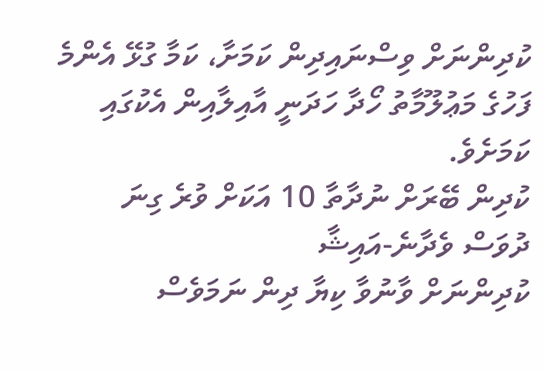ކުދިންނަށް ވިސްނައިދިން ކަމަށާ، ކަމާ ގުޅޭ އެންމެ ފަހުގެ މަޢުލޫމާތު ހޯދާ ހަދަނީ އާއިލާއިން އެކުގައި ކަމަށެވެ.
ކުދިން ބޭރަށް ނުދާތާ 10 އަކަށް ވުރެ ގިނަ ދުވަސް ވެދާނެ-އައިޝާ
ކުދިންނަށް ވާނުވާ ކިޔާ ދިން ނަމަވެސް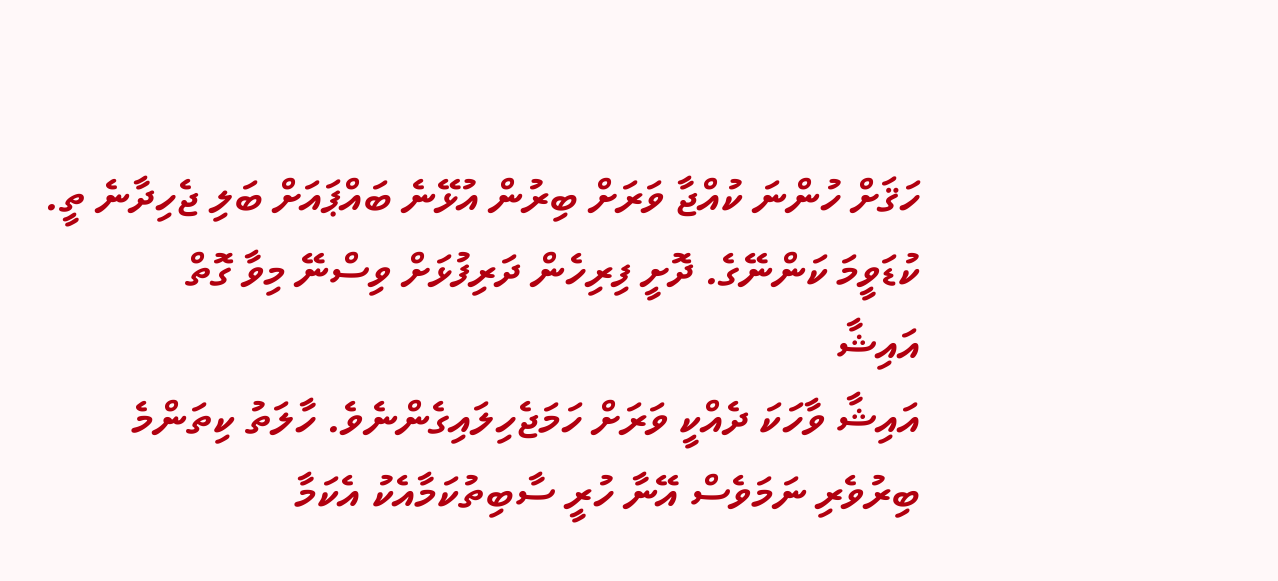ހަޤަށް ހުންނަ ކުއްޖާ ވަރަށް ބިރުން އުޅޭނެ ބައްޕައަށް ބަލި ޖެހިދާނެ ތީ. ކުޑަވީމަ ކަންނޭގެ. ދޮށީ ފިރިހެން ދަރިފުޅަށް ވިސްނޭ މިވާ ގޮތް
އައިޝާ
އައިޝާ ވާހަކަ ދެއްކީ ވަރަށް ހަމަޖެހިލައިގެންނެވެ. ހާލަތު ކިތަންމެ ބިރުވެރި ނަމަވެސް އޭނާ ހުރީ ސާބިތުކަމާއެކު އެކަމާ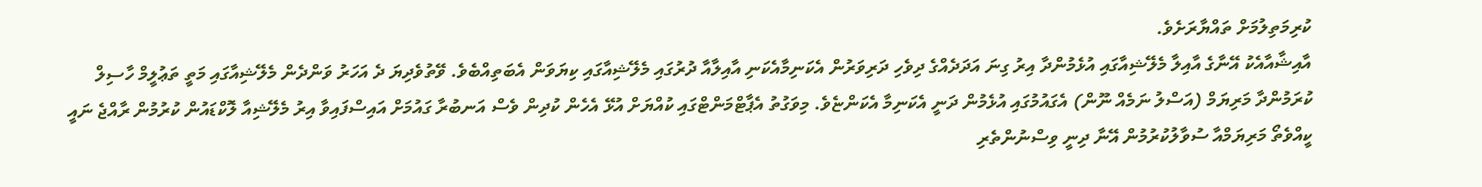ކުރިމަތިލުމަށް ތައްޔާރަށެވެ.
އާއިޝާއާއެކު އޭނާގެ އާއިލާ މެލޭޝިއާގައި އުޅެމުންދާ އިރު ގިނަ އަދަދެއްގެ ދިވެހި ދަރިވަރުން އެކަނިމާއެކަނި އާއިލާއާ ދުރުގައި މެލޭޝިއާގައި ކިޔަވަން އެބަތިއްބެވެ. ވޭތުވެދިޔަ ދެ އަހަރު ވަންދެން މެލޭޝިއާގައި މަތީ ތަޢުލީމް ހާސިލް ކުރަމުންދާ މަރިޔަމް (އަސްލު ނަމެއް ނޫން) އެގައުމުގައި އުޅެމުން ދަނީ އެކަނިމާ އެކަންޏެވެ. މިވަގުތު އެޕާޓްމަންޓްގައި ކުއްޔަށް އުޅޭ އެހެން ކުދިން ވެސް އަނބުރާ ގައުމަށް އައިސްފައިވާ އިރު މެލޭޝިއާ ލޮކްޑައުން ކުރުމުން ރާއްޖެ ނައީ ކީއްވެތޯ މަރިޔަމްއާ ސުވާލުކުރުމުން އޭނާ ދިނީ ވިސްނުންތެރި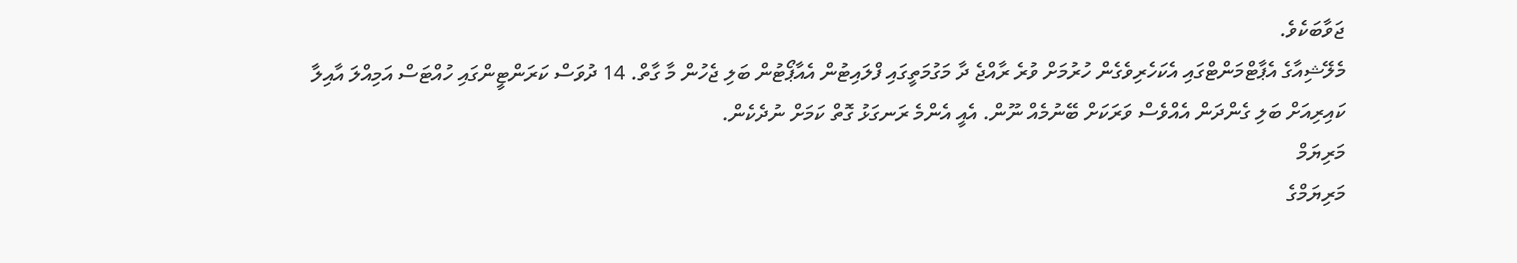ޖަވާބަކެވެ.
މެލޭޝިއާގެ އެޕާޓްމަންޓްގައި އެކަހެރިވެގެން ހުރުމަށް ވުރެ ރާއްޖެ ދާ މަގުމަތީގައި ފްލައިޓުން އެއާޕޯޓުން ބަލި ޖެހުން މާ ގާތް. 14 ދުވަސް ކަރަންޓީންގައި ހުއްޓަސް އަމިއްލަ އާއިލާ ކައިރިއަށް ބަލި ގެންދަން އެއްވެސް ވަރަކަށް ބޭނުމެއް ނޫން. އެއީ އެންމެ ރަނގަޅު ގޮތް ކަމަށް ނުދެކެން.
މަރިޔަމް
މަރިޔަމްގެ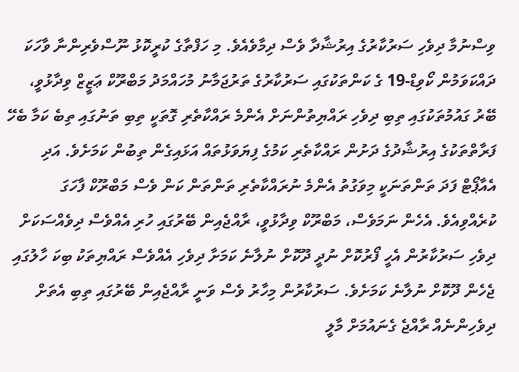ވިސްނުމާ ދިވެހި ސަރުކާރުގެ އިރުޝާދާ ވެސް ދިމާވެއެވެ. މި ހަފްތާގެ ކުރީކޮޅު ނޫސްވެރިންނާ ވާހަކަ ދައްކަވަމުން ކޯވިޑް-19 ގެ ކަންތަކުގައި ސަރުކާރުގެ ތަރުޖަމާނު މުހައްމަދު މަބްރޫކް ޢަޒީޒް ވިދާޅުވީ، ބޭރު ގައުމުތަކުގައި ތިބި ދިވެހި ރައްޔިތުންނަށް އެންމެ ރައްކާތެރި ގޮތަކީ ތިބި ތަނުގައި ތިބެ ކަމާ ބެހޭ ފަރާތްތަކުގެ އިރުޝާދުގެ ދަށުން ރައްކާތެރި ކަމުގެ ފިޔަވަޅުތައް އަޅައިގެން ތިބުން ކަމަށެވެ. އަދި އެއާޕޯޓް ފަދަ ތަންތަނަކީ މިވަގުތު އެންމެ ނުރައްކާތެރި ތަންތަން ކަން ވެސް މަބްރޫކް ފާހަގަ ކުރެއްވިއެވެ. އެހެން ނަމަވެސް، މަބްރޫކް ވިދާޅުވީ، ރާއްޖެއިން ބޭރުގައި ހުރި އެއްވެސް ދިވެއްސަކަށް ދިވެހި ސަރުކާރުން އެހީ ފޯރުކޮށް ނުދީ ދޫކޮށް ނުލާނެ ކަމަށާ ދިވެހި އެއްވެސް ރައްޔިތަކު ބިކަ ހާލުގައި ޖެހެން ދޫކޮށް ނުލާނެ ކަމަށެވެ. ސަރުކާރުން މިހާރު ވެސް ވަނީ ރާއްޖެއިން ބޭރުގައި ތިބި އެތަށް ދިވެހިންނެއް ރާއްޖެ ގެނައުމަށް މާލީ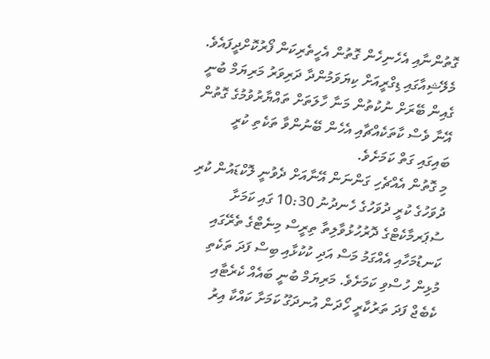ގޮތުންނާއި އެހެނިހެން ގޮތުން އެހީތެރިކަން ފޯރުކޮށްދީފައެވެ.
މެލޭޝިއާގައި ޑިގްރީއަށް ކިޔަވަމުންދާ ދަރިވަރު މަރިޔަމް ބުނީ ގެއިން ބޭރަށް ނުކުތުން މަނާ ހާލަތަށް ތައްޔާރުވުމުގެ ގޮތުން އޭނާ ވެސް ކާތަކެއްޗާއި އެހެން ބޭނުންވާ ތަކެތި ކުރީ ބައިގައި ގަތް ކަމަށެވެ.
މި ގޮތުން އެއްޗެހި ގަންނަން އޭނާއަށް ދެވުނީ ލޮކްޑައުން ކުރި ދުވަހުގެ ކުރީ ދުވަހުގެ ހެނދުނު 10:30 ގައި ކަމަށާ ސުޕަރމާކެޓްގެ ދޮރުހުޅުވާލިތާ ތިރީސް މިނެޓްގެ ތެރޭގައި ކަނޑުމަހާއި އެއްގަމު މަސް އަދި ކުކުޅާއި ބިސް ފަދަ ތަކެތި މުޅިން ހުސްވި ކަމަށެވެ. މަރިޔަމް ބުނީ ބައެއް ކެރެޓާއި ކެބެޖް ފަދަ ތަރުކާރީ ހޯދަން އުނދަގޫ ކަމަށާ ކައްކާ އިރު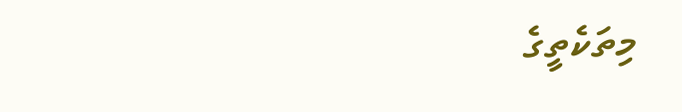މިތަކެތީގެ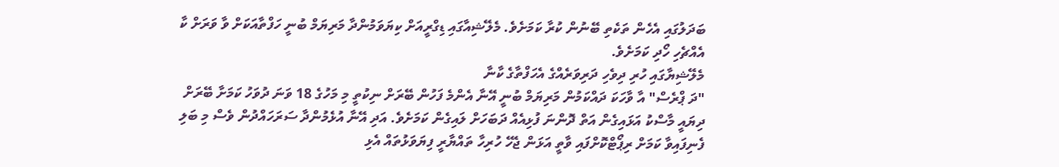ބަދަލުގައި އެހެން ތަކެތި ބޭނުން ކުރާ ކަމަށެވެ. މެލޭޝިއާގައި ޑިގްރީއަށް ކިޔަވަމުންދާ މަރިޔަމް ބުނީ ހަފްތާއަކަށް ވާ ވަރަށް ކާ އެއްޗެހި ހޯދި ކަމަށެވެ.
މެލޭޝިޔާގައި ހުރި ދިވެހި ދަރިވަރެއްގެ އެހަފްތާގެ ކާނާ
"ދަ ޕްރެސް" އާ ވާހަކަ ދައްކަމުން މަރިޔަމް ބުނީ އޭނާ އެންމެ ފަހުން ބޭރަށް ނިކުތީ މި މަހުގެ 18 ވަނަ ދުވަހު ކަމަށާ ބޭރަށް ދިޔައީ މާސްކު އަޅައިގެން އަތް ދޮންނަ ފުޅިއެއް ދަބަހަށް ލައިގެން ކަމަށެވެ. އަދި އޭނާ އުޅެމުންދާ ސަރަހައްދުން ވެސް މި ބަލި ފެނިފައިވާ ކަމަށް ރިޕޯޓްކޮށްފައި ވާތީ އަޅަން ޖެހޭ ހުރިހާ ތައްޔާރީ ފިޔަވަޅުތައް އެޅި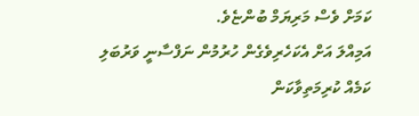ކަމަށް ވެސް މަރިޔަމް ބުންޏެވެ.
އަމިއްލަ އަށް އެކަހެރިވެގެން ހުރުމުން ނަފްސާނީ ވަރުބަލި ކަމެއް ކުރިމަތިވާކަން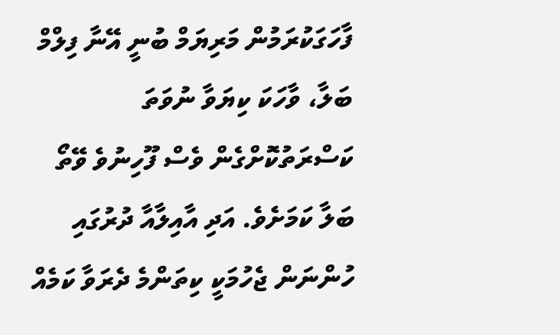ފާހަގަކުރަމުން މަރިޔަމް ބުނީ އޭނާ ފިލްމް ބަލާ، ވާހަކަ ކިޔަވާ ނުވަތަ ކަސްރަތުކޮށްގެން ވެސް ފޫހިނުވެ ވޭތޯ ބަލާ ކަމަށެވެ. އަދި އާއިލާއާ ދުރުގައި ހުންނަން ޖެހުމަކީ ކިތަންމެ ދެރަވާ ކަމެއް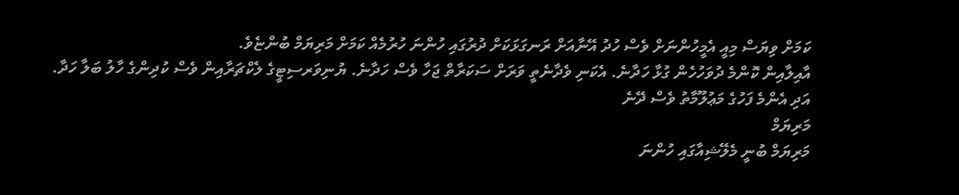ކަމަށް ވިޔަސް މިއީ އެމީހުންނަށް ވެސް ހުދު އޭނާއަށް ރަނގަޅަކަށް ދުރުގައި ހުންނަ ހުރުމެއް ކަމަށް މަރިޔަމް ބުންޏެވެ.
އާއިލާއިން ކޮންމެ ދުވަހުހެން ގުޅާ ހަދާނެ. އެކަނި ވެދާނެތީ ވަރަށް ސަކަރާތް ޖަހާ ވެސް ހަދާނެ. ޔުނިވަރސިޓީގެ ލެކްޗަރާއިން ވެސް ކުދިންގެ ހާލު ބަލާ ހަދާ. އަދި އެންމެ ފަހުގެ މަޢުލޫމާތު ވެސް ދޭނެ
މަރިޔަމް
މަރިޔަމް ބުނީ މެލޭޝިއާގައި ހުންނަ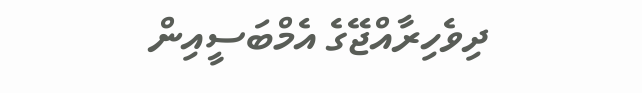ދިވެހިރާއްޖޭގެ އެމްބަސީއިން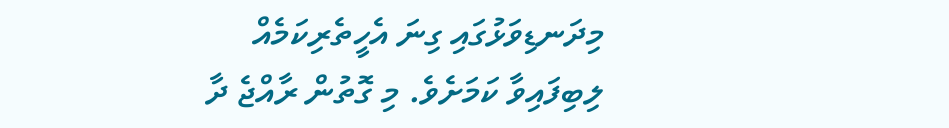މިދަނޑިވަޅުގައި ގިނަ އެހީތެރިކަމެއް ލިބިފައިވާ ކަމަށެވެ. މި ގޮތުން ރާއްޖެ ދާ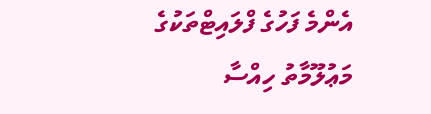އެންމެ ފަހުގެ ފްލައިޓްތަކުގެ މަޢުލޫމާތު ހިއްސާ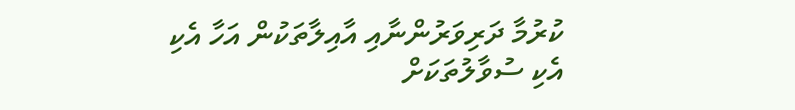ކުރުމާ ދަރިވަރުންނާއި އާއިލާތަކުން އަހާ އެކި އެކި ސުވާލުތަކަށް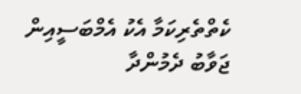ކެތްތެރިކަމާ އެކު އެމްބަސީއިން ޖަވާބު ދެމުންދާ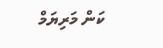ކަން މަރިޔަމް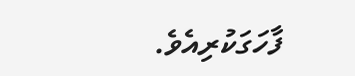ފާހަގަކުރިއެވެ.